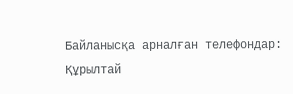Байланысқа арналған телефондар:
Құрылтай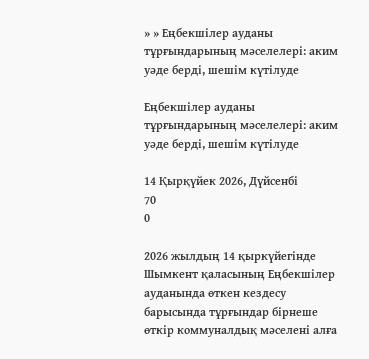» » Еңбекшілер ауданы тұрғындарының мәселелері: аким уәде берді, шешім күтілуде

Еңбекшілер ауданы тұрғындарының мәселелері: аким уәде берді, шешім күтілуде

14 Қырқүйек 2026, Дүйсенбі
70
0

2026 жылдың 14 қыркүйегінде Шымкент қаласының Еңбекшілер ауданында өткен кездесу барысында тұрғындар бірнеше өткір коммуналдық мәселені алға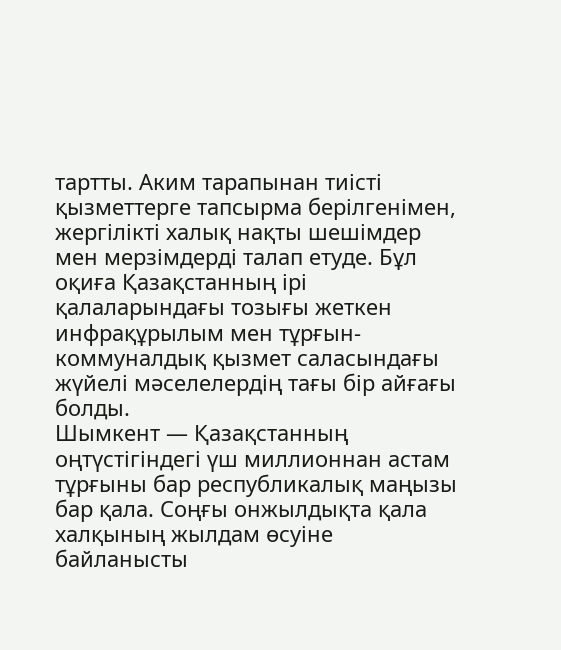тартты. Аким тарапынан тиісті қызметтерге тапсырма берілгенімен, жергілікті халық нақты шешімдер мен мерзімдерді талап етуде. Бұл оқиға Қазақстанның ірі қалаларындағы тозығы жеткен инфрақұрылым мен тұрғын-коммуналдық қызмет саласындағы жүйелі мәселелердің тағы бір айғағы болды.
Шымкент — Қазақстанның оңтүстігіндегі үш миллионнан астам тұрғыны бар республикалық маңызы бар қала. Соңғы онжылдықта қала халқының жылдам өсуіне байланысты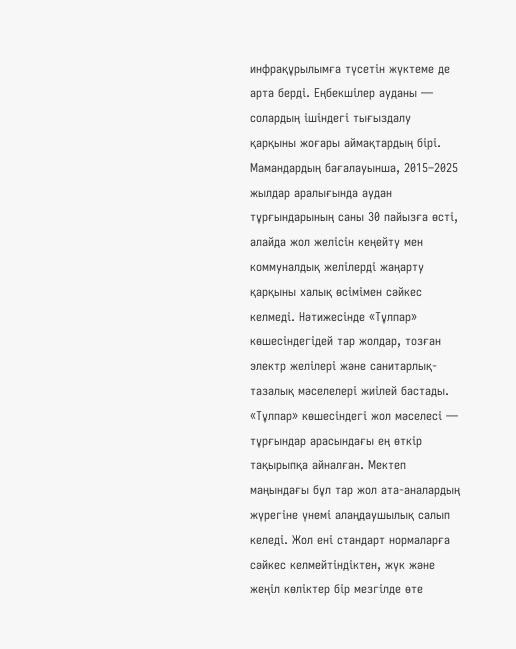инфрақұрылымға түсетін жүктеме де арта берді. Еңбекшілер ауданы — солардың ішіндегі тығыздалу қарқыны жоғары аймақтардың бірі. Мамандардың бағалауынша, 2015–2025 жылдар аралығында аудан тұрғындарының саны 30 пайызға өсті, алайда жол желісін кеңейту мен коммуналдық желілерді жаңарту қарқыны халық өсімімен сәйкес келмеді. Нәтижесінде «Тұлпар» көшесіндегідей тар жолдар, тозған электр желілері және санитарлық-тазалық мәселелері жиілей бастады.
«Тұлпар» көшесіндегі жол мәселесі — тұрғындар арасындағы ең өткір тақырыпқа айналған. Мектеп маңындағы бұл тар жол ата-аналардың жүрегіне үнемі алаңдаушылық салып келеді. Жол ені стандарт нормаларға сәйкес келмейтіндіктен, жүк және жеңіл көліктер бір мезгілде өте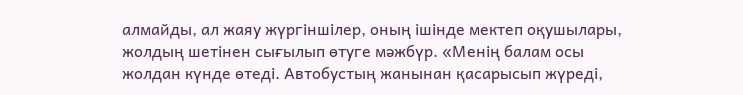алмайды, ал жаяу жүргіншілер, оның ішінде мектеп оқушылары, жолдың шетінен сығылып өтуге мәжбүр. «Менің балам осы жолдан күнде өтеді. Автобустың жанынан қасарысып жүреді,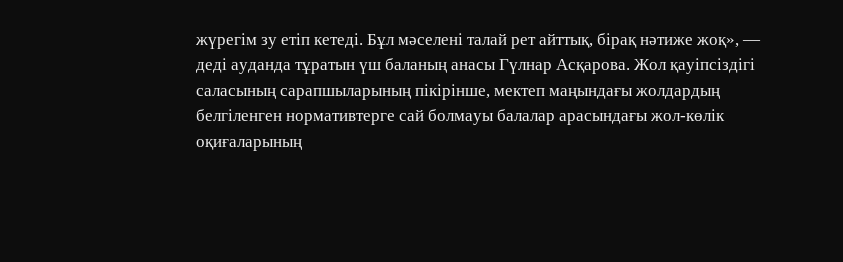жүрегім зу етіп кетеді. Бұл мәселені талай рет айттық, бірақ нәтиже жоқ», — деді ауданда тұратын үш баланың анасы Гүлнар Асқарова. Жол қауіпсіздігі саласының сарапшыларының пікірінше, мектеп маңындағы жолдардың белгіленген нормативтерге сай болмауы балалар арасындағы жол-көлік оқиғаларының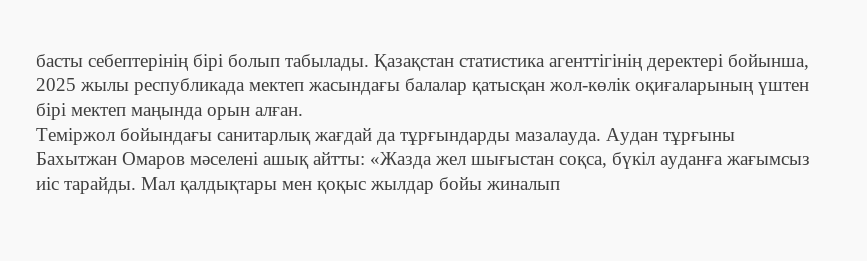басты себептерінің бірі болып табылады. Қазақстан статистика агенттігінің деректері бойынша, 2025 жылы республикада мектеп жасындағы балалар қатысқан жол-көлік оқиғаларының үштен бірі мектеп маңында орын алған.
Теміржол бойындағы санитарлық жағдай да тұрғындарды мазалауда. Аудан тұрғыны Бахытжан Омаров мәселені ашық айтты: «Жазда жел шығыстан соқса, бүкіл ауданға жағымсыз иіс тарайды. Мал қалдықтары мен қоқыс жылдар бойы жиналып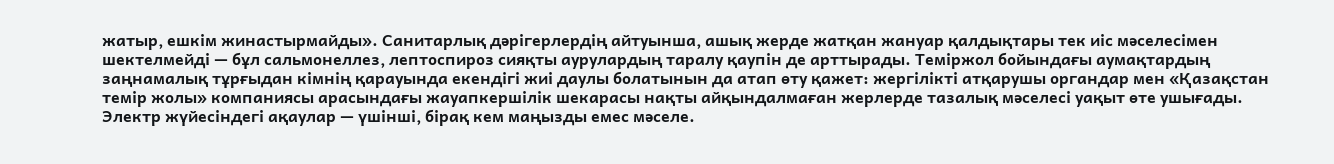жатыр, ешкім жинастырмайды». Санитарлық дәрігерлердің айтуынша, ашық жерде жатқан жануар қалдықтары тек иіс мәселесімен шектелмейді — бұл сальмонеллез, лептоспироз сияқты аурулардың таралу қаупін де арттырады. Теміржол бойындағы аумақтардың заңнамалық тұрғыдан кімнің қарауында екендігі жиі даулы болатынын да атап өту қажет: жергілікті атқарушы органдар мен «Қазақстан темір жолы» компаниясы арасындағы жауапкершілік шекарасы нақты айқындалмаған жерлерде тазалық мәселесі уақыт өте ушығады.
Электр жүйесіндегі ақаулар — үшінші, бірақ кем маңызды емес мәселе.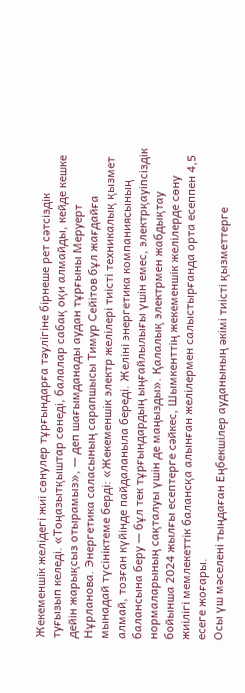Жекеменшік желідегі жиі сөнулер тұрғындарға тәулігіне бірнеше рет сәтсіздік туғызып келеді. «Тоңазытқыштар сөнеді, балалар сабақ оқи алмайды, кейде кешке дейін жарықсыз отырамыз», — деп шағымданады аудан тұрғыны Меруерт Нұрланова. Энергетика саласының сарапшысы Тимур Сейітов бұл жағдайға мынадай түсініктеме берді: «Жекеменшік электр желілері тиісті техникалық қызмет алмай, тозған күйінде пайдаланыла береді. Желіні энергетика компаниясының балансына беру — бұл тек тұрғындардың ыңғайлылығы үшін емес, электрқауіпсіздік нормаларының сақталуы үшін де маңызды». Қалалық электрмен жабдықтау бойынша 2024 жылғы есептерге сәйкес, Шымкенттің жекеменшік желілерде сөну жиілігі мемлекеттік балансқа алынған желілермен салыстырғанда орта есеппен 4,5 есеге жоғары.
Осы үш мәселені тыңдаған Еңбекшілер ауданының әкімі тиісті қызметтерге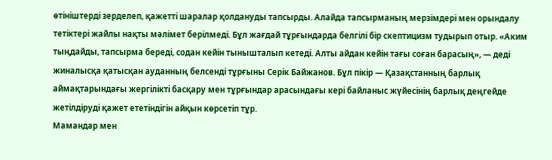өтініштерді зерделеп, қажетті шаралар қолдануды тапсырды. Алайда тапсырманың мерзімдері мен орындалу тетіктері жайлы нақты мәлімет берілмеді. Бұл жағдай тұрғындарда белгілі бір скептицизм тудырып отыр. «Аким тыңдайды, тапсырма береді, содан кейін тынышталып кетеді. Алты айдан кейін тағы соған барасың», — деді жиналысқа қатысқан ауданның белсенді тұрғыны Серік Байжанов. Бұл пікір — Қазақстанның барлық аймақтарындағы жергілікті басқару мен тұрғындар арасындағы кері байланыс жүйесінің барлық деңгейде жетілдіруді қажет ететіндігін айқын көрсетіп тұр.
Мамандар мен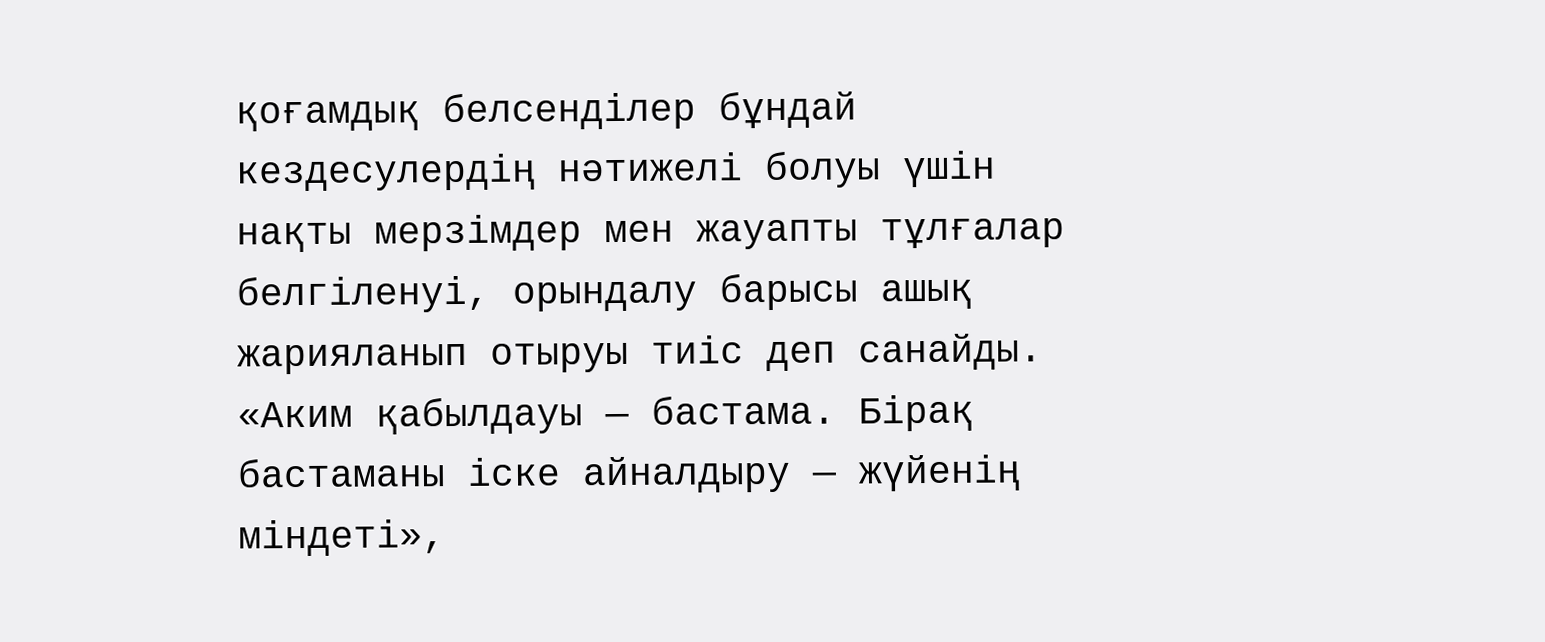қоғамдық белсенділер бұндай кездесулердің нәтижелі болуы үшін нақты мерзімдер мен жауапты тұлғалар белгіленуі, орындалу барысы ашық жарияланып отыруы тиіс деп санайды. «Аким қабылдауы — бастама. Бірақ бастаманы іске айналдыру — жүйенің міндеті»,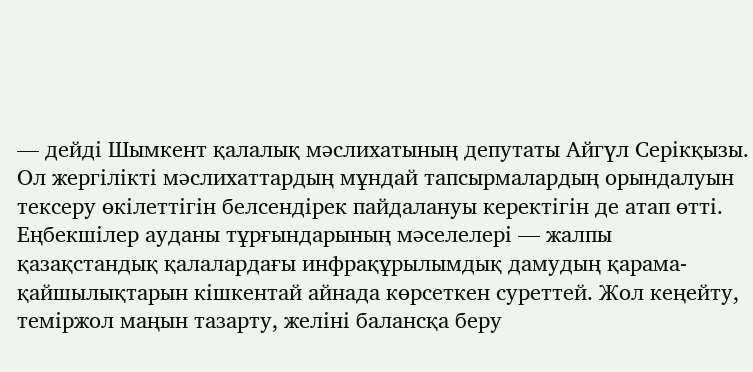— дейді Шымкент қалалық мәслихатының депутаты Айгүл Серікқызы. Ол жергілікті мәслихаттардың мұндай тапсырмалардың орындалуын тексеру өкілеттігін белсендірек пайдалануы керектігін де атап өтті.
Еңбекшілер ауданы тұрғындарының мәселелері — жалпы қазақстандық қалалардағы инфрақұрылымдық дамудың қарама-қайшылықтарын кішкентай айнада көрсеткен суреттей. Жол кеңейту, теміржол маңын тазарту, желіні балансқа беру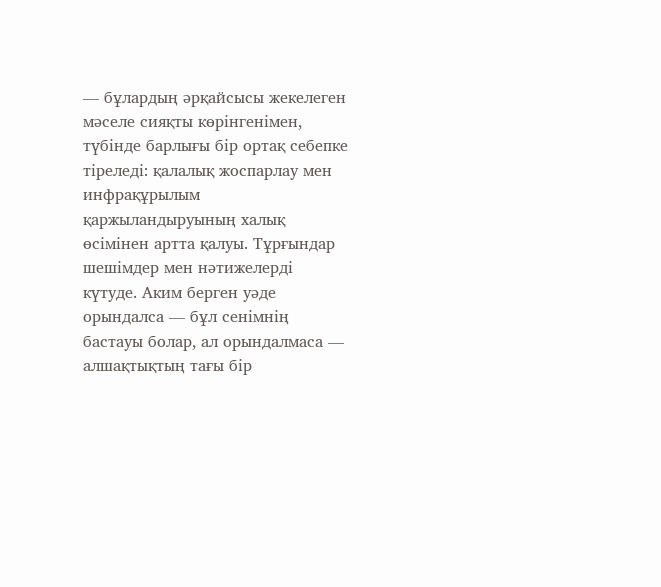— бұлардың әрқайсысы жекелеген мәселе сияқты көрінгенімен, түбінде барлығы бір ортақ себепке тіреледі: қалалық жоспарлау мен инфрақұрылым қаржыландыруының халық өсімінен артта қалуы. Тұрғындар шешімдер мен нәтижелерді күтуде. Аким берген уәде орындалса — бұл сенімнің бастауы болар, ал орындалмаса — алшақтықтың тағы бір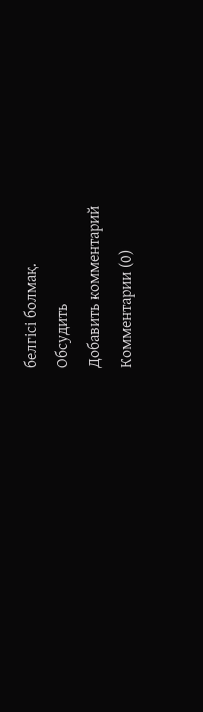белгісі болмақ.
Обсудить
Добавить комментарий
Комментарии (0)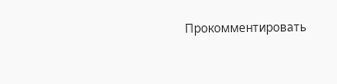Прокомментировать